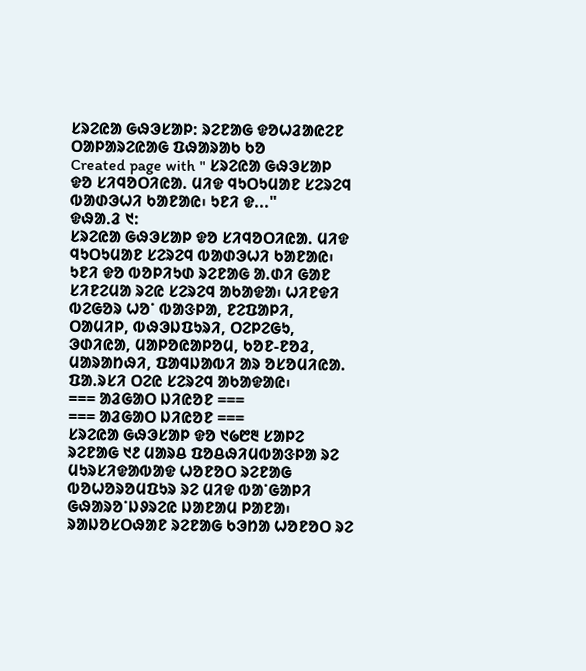ᱥᱨᱮᱭᱟ ᱜᱷᱳᱥᱟᱞ: ᱨᱮᱱᱟᱜ ᱫᱚᱦᱲᱟᱭᱮᱱ ᱛᱟᱞᱟᱨᱮᱭᱟᱜ ᱯᱷᱟᱨᱟᱠ ᱠᱚ
Created page with " ᱥᱨᱮᱭᱟ ᱜᱷᱳᱥᱟᱞ ᱫᱚ ᱥᱤᱧᱚᱛᱤᱭᱟ. ᱢᱤᱫ ᱧᱩᱛᱩᱢᱟᱱ ᱥᱮᱨᱮᱧ ᱵᱟᱰᱳᱦᱤ ᱠᱟᱱᱟᱭ᱾ ᱩᱱᱤ ᱫ..."
ᱫᱷᱟᱹᱲ ᱑:
ᱥᱨᱮᱭᱟ ᱜᱷᱳᱥᱟᱞ ᱫᱚ ᱥᱤᱧᱚᱛᱤᱭᱟ. ᱢᱤᱫ ᱧᱩᱛᱩᱢᱟᱱ ᱥᱮᱨᱮᱧ ᱵᱟᱰᱳᱦᱤ ᱠᱟᱱᱟᱭ᱾ ᱩᱱᱤ ᱫᱚ ᱵᱚᱞᱤᱩᱰ ᱨᱮᱱᱟᱜ ᱟ.ᱰᱤ ᱜᱟᱱ ᱥᱤᱱᱮᱢᱟ ᱨᱮᱭ ᱥᱮᱨᱮᱧ ᱟᱠᱟᱫᱟ᱾ ᱦᱤᱱᱫᱤ ᱵᱮᱜᱚᱨ ᱦᱚᱸ ᱵᱟᱝᱞᱟ, ᱱᱮᱯᱟᱞᱤ, ᱛᱟᱢᱤᱞ, ᱵᱷᱳᱡᱯᱩᱨᱤ, ᱛᱮᱞᱮᱜᱩ, ᱳᱰᱤᱭᱟ, ᱢᱟᱞᱚᱭᱟᱞᱚᱢ, ᱠᱚᱱ-ᱱᱚᱲ, ᱢᱟᱨᱟᱴᱷᱤ, ᱯᱟᱧᱡᱟᱵᱤ ᱟᱨ ᱚᱥᱚᱢᱤᱭᱟ. ᱯᱟ.ᱨᱥᱤ ᱛᱮᱭ ᱥᱮᱨᱮᱧ ᱟᱠᱟᱫᱟᱭ᱾
=== ᱟᱲᱜᱟᱛ ᱡᱤᱭᱚᱱ ===
=== ᱟᱲᱜᱟᱛ ᱡᱤᱭᱚᱱ ===
ᱥᱨᱮᱭᱟ ᱜᱷᱳᱥᱟᱞ ᱫᱚ ᱑᱙᱘᱓ ᱥᱟᱞᱮ ᱨᱮᱱᱟᱜ ᱑᱒ ᱢᱟᱨᱪ ᱯᱚᱪᱷᱤᱢᱵᱟᱝᱞᱟ ᱨᱮ ᱢᱩᱨᱥᱤᱫᱟᱵᱟᱫ ᱦᱚᱱᱚᱛ ᱨᱮᱱᱟᱜ ᱵᱚᱦᱚᱨᱚᱢᱯᱩᱨ ᱨᱮ ᱢᱤᱫ ᱵᱟᱸᱜᱟᱞᱤ ᱜᱷᱟᱨᱚᱸᱡᱽᱨᱮᱭ ᱡᱟᱱᱟᱢ ᱞᱟᱱᱟ᱾ ᱨᱟᱡᱚᱥᱛᱷᱟᱱ ᱨᱮᱱᱟᱜ ᱠᱳᱴᱟ ᱦᱚᱱᱚᱛ ᱨᱮ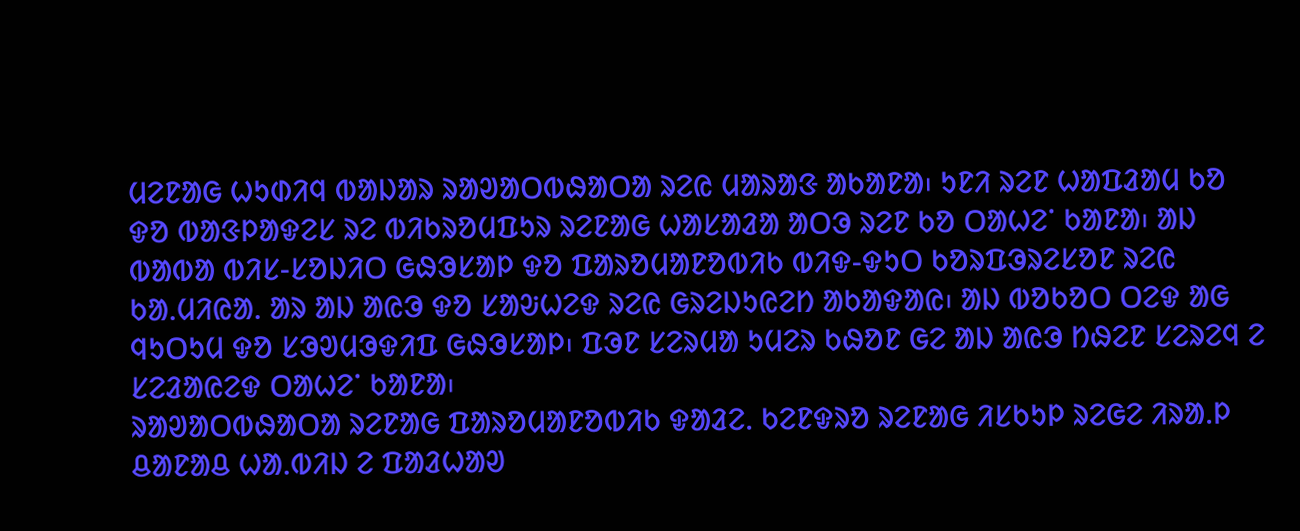ᱢᱮᱱᱟᱜ ᱦᱩᱰᱤᱧ ᱵᱟᱡᱟᱨ ᱨᱟᱣᱟᱛᱵᱷᱟᱛᱟ ᱨᱮᱭ ᱢᱟᱨᱟᱝ ᱟᱠᱟᱱᱟ᱾ ᱩᱱᱤ ᱨᱮᱱ ᱦᱟᱯᱲᱟᱢ ᱠᱚ ᱫᱚ ᱵᱟᱝᱞᱟᱫᱮᱥ ᱨᱮ ᱵᱤᱠᱨᱚᱢᱯᱩᱨ ᱨᱮᱱᱟᱜ ᱦᱟᱥᱟᱲᱟ ᱟᱛᱳ ᱨᱮᱱ ᱠᱚ ᱛᱟᱦᱮᱸ ᱠᱟᱱᱟ᱾ ᱟᱡ ᱵᱟᱵᱟ ᱵᱤᱥ-ᱥᱚᱡᱤᱛ ᱜᱷᱳᱥᱟᱞ ᱫᱚ ᱯᱟᱨᱚᱢᱟᱱᱚᱵᱤᱠ ᱵᱤᱫ-ᱫᱩᱛ ᱠᱚᱨᱯᱳᱨᱮᱥᱚᱱ ᱨᱮᱭ ᱠᱟ.ᱢᱤᱭᱟ. ᱟᱨ ᱟᱡ ᱟᱭᱳ ᱫᱚ ᱥᱟᱶᱦᱮᱫ ᱨᱮᱭ ᱜᱨᱮᱡᱩᱭᱮᱴ ᱟᱠᱟᱫᱟᱭ᱾ ᱟᱡ ᱵᱚᱠᱚᱛ ᱛᱮᱫ ᱟᱜ ᱧᱩᱛᱩᱢ ᱫᱚ ᱥᱳᱣᱢᱳᱫᱤᱯ ᱜᱷᱳᱥᱟᱞ᱾ ᱯᱳᱱ ᱥᱮᱨᱢᱟ ᱩᱢᱮᱨ ᱠᱷᱚᱱ ᱜᱮ ᱟᱡ ᱟᱭᱳ ᱴᱷᱮᱱ ᱥᱮᱨᱮᱧ ᱮ ᱥᱮᱲᱟᱭᱮᱫ ᱛᱟᱦᱮᱸ ᱠᱟᱱᱟ᱾
ᱨᱟᱣᱟᱛᱵᱷᱟᱛᱟ ᱨᱮᱱᱟᱜ ᱯᱟᱨᱚᱢᱟᱱᱚᱵᱤᱠ ᱫᱟᱲᱮ. ᱠᱮᱱᱫᱨᱚ ᱨᱮᱱᱟᱜ ᱤᱥᱠᱩᱞ ᱨᱮᱜᱮ ᱤᱨᱟ.ᱞ ᱪᱟᱱᱟᱪ ᱦᱟ.ᱵᱤᱡ ᱮ ᱯᱟᱲᱦᱟᱣ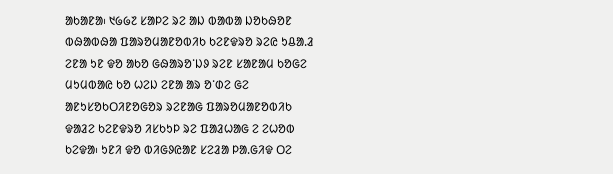ᱟᱠᱟᱱᱟ᱾ ᱑᱙᱙᱗ ᱥᱟᱞᱮ ᱨᱮ ᱟᱡ ᱵᱟᱵᱟ ᱡᱚᱠᱷᱚᱱ ᱵᱷᱟᱵᱷᱟ ᱯᱟᱨᱚᱢᱟᱱᱚᱵᱤᱠ ᱠᱮᱱᱫᱨᱚ ᱨᱮᱭ ᱩᱪᱟ.ᱲ ᱮᱱᱟ ᱩᱱ ᱫᱚ ᱟᱠᱚ ᱜᱷᱟᱨᱚᱸᱡᱽ ᱨᱮᱱ ᱥᱟᱱᱟᱢ ᱠᱚᱜᱮ ᱢᱩᱢᱵᱟᱭ ᱠᱚ ᱦᱮᱡ ᱮᱱᱟ ᱟᱨ ᱚᱸᱰᱮ ᱜᱮ ᱟᱱᱩᱥᱚᱠᱛᱤᱱᱚᱜᱚᱨ ᱨᱮᱱᱟᱜ ᱯᱟᱨᱚᱢᱟᱱᱚᱵᱤᱠ ᱫᱟᱲᱮ ᱠᱮᱱᱫᱨᱚ ᱤᱥᱠᱩᱞ ᱨᱮ ᱯᱟᱲᱦᱟᱜ ᱮ ᱮᱦᱚᱵ ᱠᱮᱫᱟ᱾ ᱩᱱᱤ ᱫᱚ ᱵᱤᱜᱽᱭᱟᱱ ᱥᱮᱲᱟ ᱞᱟ.ᱜᱤᱫ ᱛᱮ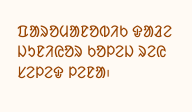ᱯᱟᱨᱚᱢᱟᱱᱚᱵᱤᱠ ᱫᱟᱲᱮ ᱡᱩᱱᱤᱭᱚᱨ ᱠᱚᱞᱮᱡ ᱨᱮᱭ ᱥᱮᱞᱮᱫ ᱞᱮᱱᱟ᱾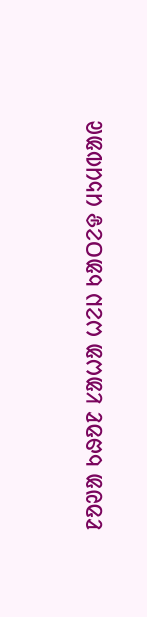ᱱᱚᱣᱟ ᱠᱷᱚᱱ ᱥᱟᱦᱟ ᱦᱮᱡ ᱠᱟᱛᱮᱫ ᱢᱩᱢᱵᱟᱭ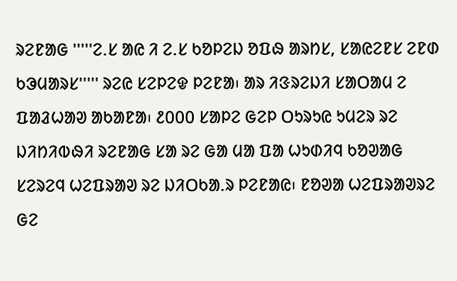ᱨᱮᱱᱟᱜ '''''ᱮ.ᱥ ᱟᱭ ᱤ ᱮ.ᱥ ᱠᱚᱞᱮᱡ ᱚᱯᱷ ᱟᱨᱴᱥ, ᱥᱟᱭᱮᱱᱥ ᱮᱱᱰ ᱠᱳᱢᱟᱨᱥ''''' ᱨᱮᱭ ᱥᱮᱞᱮᱫ ᱞᱮᱱᱟ᱾ ᱟᱨ ᱤᱝᱨᱮᱡᱤ ᱥᱟᱛᱟᱢ ᱮ ᱯᱟᱲᱦᱟᱣ ᱟᱠᱟᱱᱟ᱾ ᱒᱐᱐᱐ ᱥᱟᱞᱮ ᱜᱮᱞ ᱛᱩᱨᱩᱭ ᱩᱢᱮᱨ ᱨᱮ ᱡᱤᱴᱤᱵᱷᱤ ᱨᱮᱱᱟᱜ ᱥᱟ ᱨᱮ ᱜᱟ ᱢᱟ ᱯᱟ ᱦᱩᱰᱤᱧ ᱠᱚᱣᱟᱜ ᱥᱮᱨᱮᱧ ᱦᱮᱯᱨᱟᱣ ᱨᱮ ᱡᱤᱛᱠᱟ.ᱨ ᱞᱮᱱᱟᱭ᱾ ᱱᱚᱣᱟ ᱦᱮᱯᱨᱟᱣᱨᱮ ᱜᱮ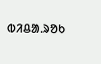ᱵᱤᱪᱟ.ᱨᱚᱠ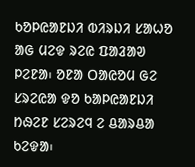ᱠᱚᱞᱭᱟᱱᱡᱤ ᱵᱤᱨᱡᱤ ᱥᱟᱦᱚ ᱟᱜ ᱢᱮᱫ ᱨᱮᱭ ᱯᱟᱲᱟᱣ ᱞᱮᱱᱟ᱾ ᱚᱱᱟ ᱛᱟᱭᱚᱢ ᱜᱮ ᱥᱨᱮᱭᱟ ᱫᱚ ᱠᱟᱞᱭᱟᱱᱡᱤ ᱴᱷᱮᱱ ᱥᱮᱨᱮᱧ ᱮ ᱪᱟᱨᱪᱟ ᱠᱮᱫᱟ᱾